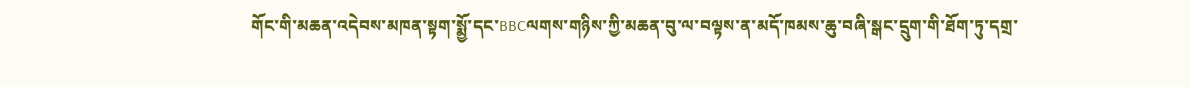གོང་གི་མཆན་འདེབས་མཁན་སྟག་སྨྱོ་དང་BBCལགས་གཉིས་ཀྱི་མཆན་བུ་ལ་བལྟས་ན་མདོ་ཁམས་ཆུ་བཞི་སྒང་དྲུག་གི་ཐོག་ཏུ་དགྲ་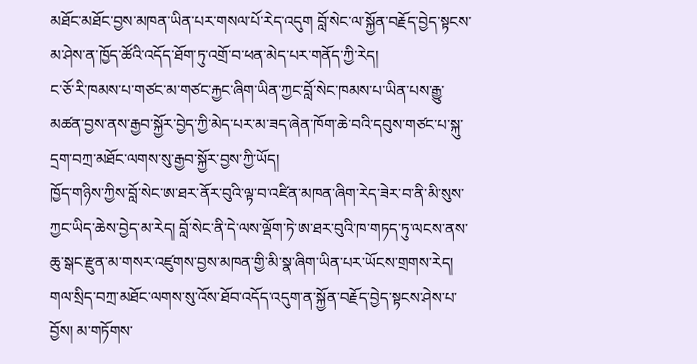མཐོང་མཐོང་བྱས་མཁན་ཡིན་པར་གསལ་པོ་རེད་འདུག བློ་སེང་ལ་སྐྱོན་བརྗོད་བྱེད་སྟངས་མ་ཤེས་ན་ཁྱོད་ཚོའི་འདོད་ཐོག་ཏུ་འགྲོ་བ་ཕན་མེད་པར་གནོད་ཀྱི་རེད།
ང་ཅོ་རི་ཁམས་པ་གཙང་མ་གཙང་རྐྱང་ཞིག་ཡིན་ཀྱང་བློ་སེང་ཁམས་པ་ཡིན་པས་རྒྱུ་མཚན་བྱས་ནས་རྒྱབ་སྐྱོར་བྱེད་ཀྱི་མེད་པར་མ་ཟད་ཞེན་ཁོག་ཆེ་བའི་དབུས་གཙང་པ་སྐུ་དྲག་བཀྲ་མཐོང་ལགས་སུ་རྒྱབ་སྐྱོར་བྱས་ཀྱི་ཡོད།
ཁྱོད་གཉིས་ཀྱིས་བློ་སེང་ཨ་ཐར་ནོར་བུའི་ལྟ་བ་འཛིན་མཁན་ཞིག་རེད་ཟེར་བ་ནི་མི་སུས་ཀྱང་ཡིད་ཆེས་བྱེད་མ་རེད། བློ་སེང་ནི་དེ་ལས་ལྡོག་ཏེ་ཨ་ཐར་བུའི་ཁ་གཏད་ཏུ་ལངས་ནས་ཆུ་སྒང་རྫུན་མ་གསར་འཛུགས་བྱས་མཁན་གྱི་མི་སྣ་ཞིག་ཡིན་པར་ཡོངས་གྲགས་རེད།
གལ་སྲིད་བཀྲ་མཐོང་ལགས་སུ་འོས་ཐོབ་འདོད་འདུག་ན་སྐྱོན་བརྗོད་བྱེད་སྟངས་ཤེས་པ་བྱོས། མ་གཏོགས་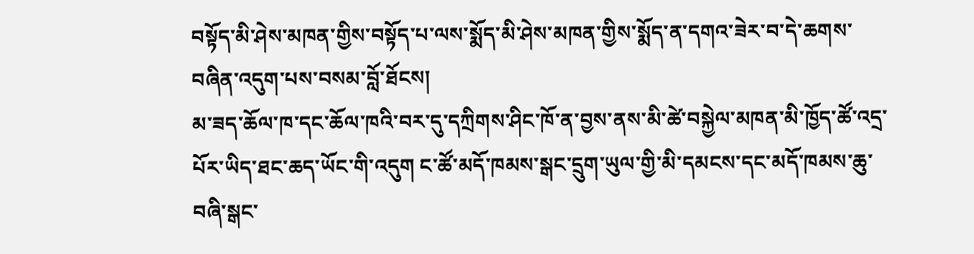བསྟོད་མི་ཤེས་མཁན་གྱིས་བསྟོད་པ་ལས་སྨོད་མི་ཤེས་མཁན་གྱིས་སྨོད་ན་དགའ་ཟེར་བ་དེ་ཆགས་བཞིན་འདུག་པས་བསམ་བློ་ཐོངས།
མ་ཟད་ཆོལ་ཁ་དང་ཆོལ་ཁའི་བར་དུ་དཀྲིགས་ཤིང་ཁོ་ན་བྱས་ནས་མི་ཚེ་བསྐྱེལ་མཁན་མི་ཁྱོད་ཚོ་འདྲ་པོར་ཡིད་ཐང་ཆད་ཡོང་གི་འདུག ང་ཚོ་མདོ་ཁམས་སྒང་དྲུག་ཡུལ་གྱི་མི་དམངས་དང་མདོ་ཁམས་ཆུ་བཞི་སྒང་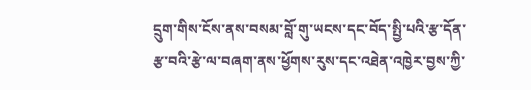དྲུག་གིས་ངོས་ནས་བསམ་བློ་གུ་ཡངས་དང་བོད་སྤྱི་པའི་རྩ་དོན་རྩ་བའི་རྩེ་ལ་བཞག་ནས་ཕྱོགས་རུས་དང་འཐེན་འཁྱེར་བྱས་ཀྱི་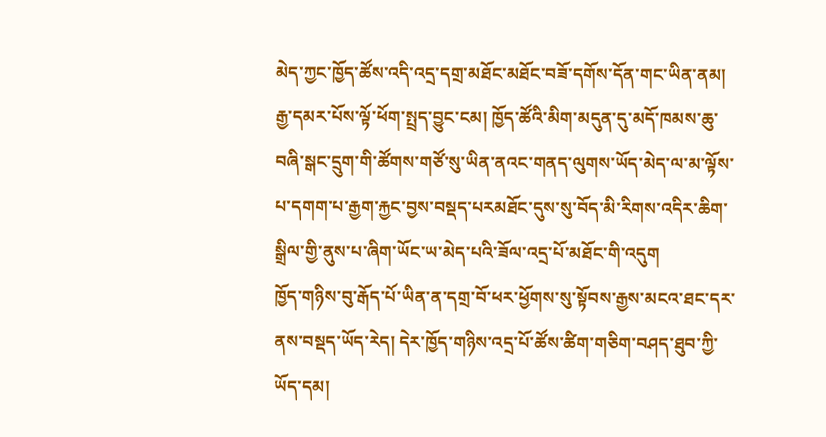མེད་ཀྱང་ཁྱོད་ཚོས་འདི་འདྲ་དགྲ་མཐོང་མཐོང་བཟོ་དགོས་དོན་གང་ཡིན་ནམ།
རྒྱ་དམར་པོས་ལྟོ་ཕོག་སྤྲད་བྱུང་ངམ། ཁྱོད་ཚོའི་མིག་མདུན་དུ་མདོ་ཁམས་ཆུ་བཞི་སྒང་དྲུག་གི་ཚོགས་གཙོ་སུ་ཡིན་ནའང་གནད་ལུགས་ཡོད་མེད་ལ་མ་ལྟོས་པ་དགག་པ་རྒྱག་རྐྱང་བྱས་བསྡད་པརམཐོང་དུས་སུ་བོད་མི་རིགས་འདིར་ཆིག་སྒྲིལ་གྱི་ནུས་པ་ཞིག་ཡོང་ཡ་མེད་པའི་ཟོལ་འདྲ་པོ་མཐོང་གི་འདུག
ཁྱོད་གཉིས་བུ་རྒོད་པོ་ཡིན་ན་དགྲ་བོ་ཕར་ཕྱོགས་སུ་སྟོབས་རྒྱས་མངའ་ཐང་དར་ནས་བསྡད་ཡོད་རེད། དེར་ཁྱོད་གཉིས་འདྲ་པོ་ཚོས་ཚིག་གཅིག་བཤད་ཐུབ་ཀྱི་ཡོད་དམ།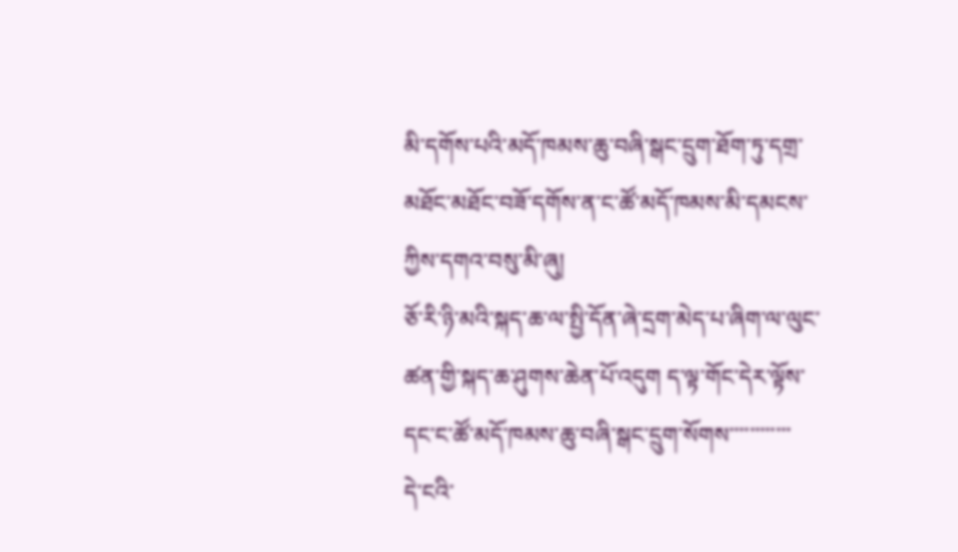མི་དགོས་པའི་མདོ་ཁམས་ཆུ་བཞི་སྒང་དྲུག་ཐོག་ཏུ་དགྲ་མཐོང་མཐོང་བཟོ་དགོས་ན་ང་ཚོ་མདོ་ཁམས་མི་དམངས་ཀྱིས་དགའ་བསུ་མི་ཞུ།
ཅོ་རི་ཉི་མའི་སྐད་ཆ་ལ་སྤྱི་དོན་ཞེ་དྲག་མེད་པ་ཞིག་ལ་ལུང་ཚན་གྱི་སྐད་ཆ་ཤུགས་ཆེན་པོ་འདུག ད་ལྟ་གོང་དེར་ལྟོས་དང་ང་ཚོ་མདོ་ཁམས་ཆུ་བཞི་སྒང་དྲུག་སོགས་་་་་་་་་་་་
དེ་ངའི་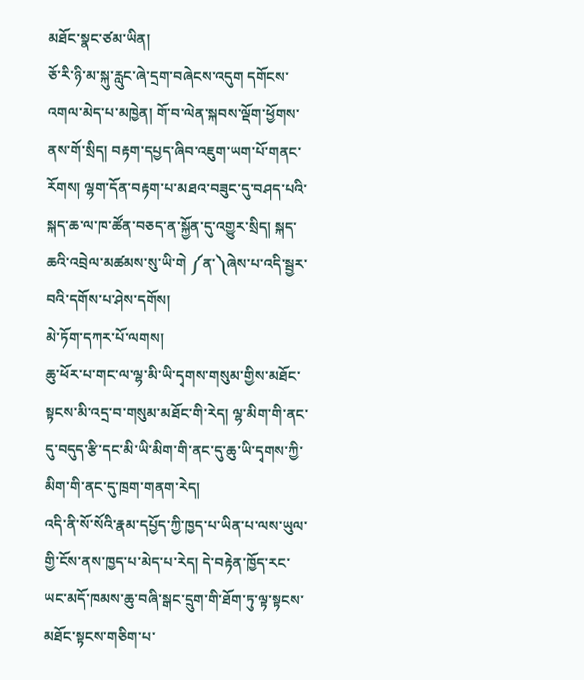མཐོང་སྣང་ཙམ་ཡིན།
ཅོ་རི་ཉི་མ་སྐུ་རླུང་ཞེ་དྲག་བཞེངས་འདུག དགོངས་འགལ་མེད་པ་མཁྱེན། གོ་བ་ལེན་སྐབས་ལྡོག་ཕྱོགས་ནས་གོ་སྲིད། བརྟག་དཔྱད་ཞིབ་འཇུག་ཡག་པོ་གནང་རོགས། ལྷག་དོན་བརྟག་པ་མཐའ་བཟུང་དུ་བཤད་པའི་སྐད་ཆ་ལ་ཁ་ཚོན་བཅད་ན་སྐྱོན་དུ་འགྱུར་སྲིད། སྐད་ཆའི་འབྲེལ་མཚམས་སུ་ཡི་གེ ༼ན་༽ཞེས་པ་འདི་སྦྱར་བའི་དགོས་པ་ཤེས་དགོས།
མེ་ཏོག་དཀར་པོ་ལགས།
ཆུ་ཕོར་པ་གང་ལ་ལྷ་མི་ཡི་དྭགས་གསུམ་གྱིས་མཐོང་སྟངས་མི་འདྲ་བ་གསུམ་མཐོང་གི་རེད། ལྷ་མིག་གི་ནང་དུ་བདུད་རྩི་དང་མི་ཡི་མིག་གི་ནང་དུ་ཆུ་ཡི་དྭགས་ཀྱི་མིག་གི་ནང་དུ་ཁྲག་གནག་རེད།
འདི་ནི་སོ་སོའི་རྣམ་དཔྱོད་ཀྱི་ཁྱད་པ་ཡིན་པ་ལས་ཡུལ་གྱི་ངོས་ནས་ཁྱད་པ་མེད་པ་རེད། དེ་བརྟེན་ཁྱོད་རང་ཡང་མདོ་ཁམས་ཆུ་བཞི་སྒང་དྲུག་གི་ཐོག་ཏུ་ལྟ་སྟངས་མཐོང་སྟངས་གཅིག་པ་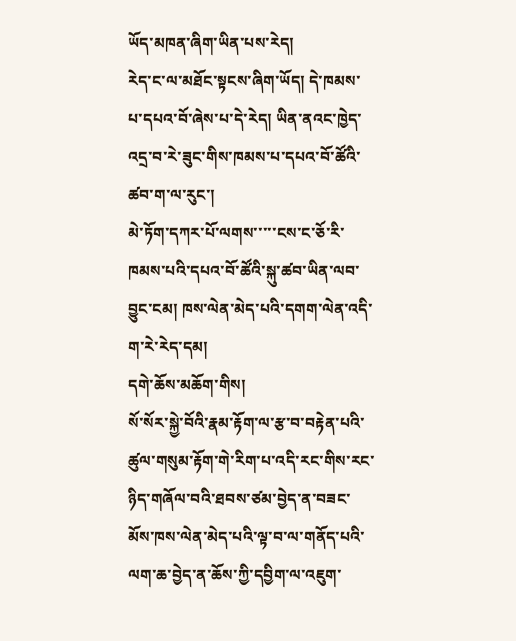ཡོད་མཁན་ཞིག་ཡིན་པས་རེད།
རེད་ང་ལ་མཐོང་སྟངས་ཞིག་ཡོད། དེ་ཁམས་པ་དཔའ་བོ་ཞེས་པ་དེ་རེད། ཡིན་ནའང་ཁྱེད་འདྲ་བ་རེ་ཟུང་གིས་ཁམས་པ་དཔའ་བོ་ཚོའི་ཚབ་ག་ལ་རུང་།
མེ་ཏོག་དཀར་པོ་ལགས་་་་་ངས་ང་ཅོ་རི་ཁམས་པའི་དཔའ་བོ་ཚོའི་སྐུ་ཚབ་ཡིན་ལབ་བྱུང་ངམ། ཁས་ལེན་མེད་པའི་དགག་ལེན་འདི་ག་རེ་རེད་དམ།
དགེ་ཆོས་མཆོག་གིས།
སོ་སོར་སྐྱེ་བོའི་རྣམ་རྟོག་ལ་རྩ་བ་བརྟེན་པའི་ཚུལ་གསུམ་རྟོག་གེ་རིག་པ་འདི་རང་གིས་རང་ཉིད་གཞོལ་བའི་ཐབས་ཙམ་བྱེད་ན་བཟང་མོས་ཁས་ལེན་མེད་པའི་ལྟ་བ་ལ་གནོད་པའི་ལག་ཆ་བྱེད་ན་ཆོས་ཀྱི་དབྱིག་ལ་འཇུག་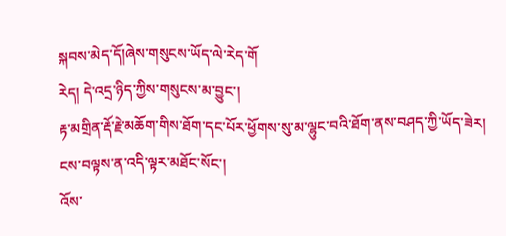སྐབས་མེད་དོ།ཞེས་གསུངས་ཡོད་ལེ་རེད་གོ
རེད། དེ་འདྲ་ཉིད་ཀྱིས་གསུངས་མ་བྱུང་།
རྟ་མགྲིན་རྡོ་རྗེ་མཆོག་གིས་ཐོག་དང་པོར་ཕྱོགས་སུ་མ་ལྷུང་བའི་ཐོག་ནས་བཤད་ཀྱི་ཡོད་ཟེར།
ངས་བལྟས་ན་འདི་ལྟར་མཐོང་སོང་།
འོས་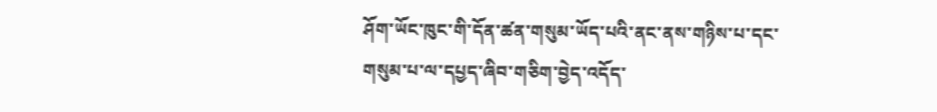ཤོག་ཡོང་ཁུང་གི་དོན་ཚན་གསུམ་ཡོད་པའི་ནང་ནས་གཉིས་པ་དང་གསུམ་པ་ལ་དཔྱད་ཞིབ་གཅིག་བྱེད་འདོད་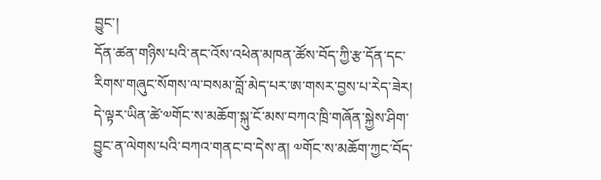བྱུང་།
དོན་ཚན་གཉིས་པའི་ནང་འོས་འཕེན་མཁན་ཚོས་བོད་ཀྱི་རྩ་དོན་དང་རིགས་གཞུང་སོགས་ལ་བསམ་བློ་མེད་པར་ཨ་གསར་བྱས་པ་རེད་ཟེར། དེ་ལྟར་ཡིན་ཚེ་༧གོང་ས་མཆོག་སྐུ་ངོ་མས་བཀའ་ཁྲི་གཞོན་སྐྱེས་ཤིག་བྱུང་ན་ལེགས་པའི་བཀའ་གནང་བ་དེས་ན། ༧གོང་ས་མཆོག་ཀྱང་བོད་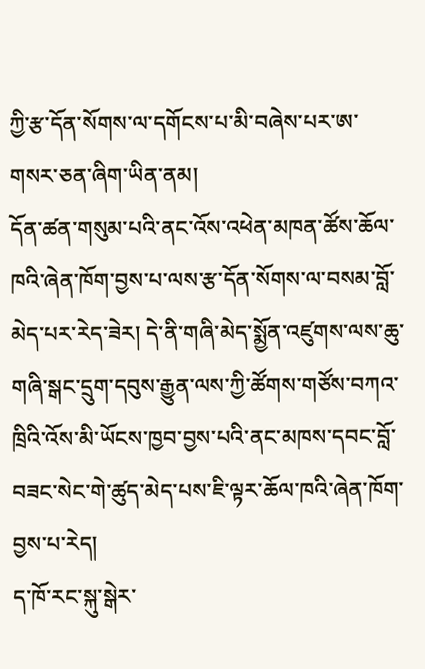ཀྱི་རྩ་དོན་སོགས་ལ་དགོངས་པ་མི་བཞེས་པར་ཨ་གསར་ཅན་ཞིག་ཡིན་ནམ།
དོན་ཚན་གསུམ་པའི་ནང་འོས་འཕེན་མཁན་ཚོས་ཆོལ་ཁའི་ཞེན་ཁོག་བྱས་པ་ལས་རྩ་དོན་སོགས་ལ་བསམ་བློ་མེད་པར་རེད་ཟེར། དེ་ནི་གཞི་མེད་སྨྱོན་འཛུགས་ལས་ཆུ་གཞི་སྒང་དྲུག་དབུས་རྒྱུན་ལས་ཀྱི་ཚོགས་གཙོས་བཀའ་ཁྲིའི་འོས་མི་ཡོངས་ཁྱབ་བྱས་པའི་ནང་མཁས་དབང་བློ་བཟང་སེང་གེ་ཚུད་མེད་པས་ཇི་ལྟར་ཆོལ་ཁའི་ཞེན་ཁོག་བྱས་པ་རེད།
ད་ཁོ་རང་སྐུ་སྒེར་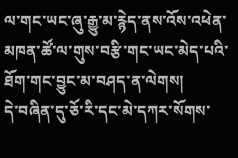ལ་གང་ཡང་ཞུ་རྒྱུ་མ་རྙེད་ནས་འོས་འཕེན་མཁན་ཚོ་ལ་གུས་བརྩི་གང་ཡང་མེད་པའི་ཐོག་གང་བྱུང་མ་བཤད་ན་ལེགས།
དེ་བཞིན་དུ་ཅོ་རི་དང་མེ་དཀར་སོགས་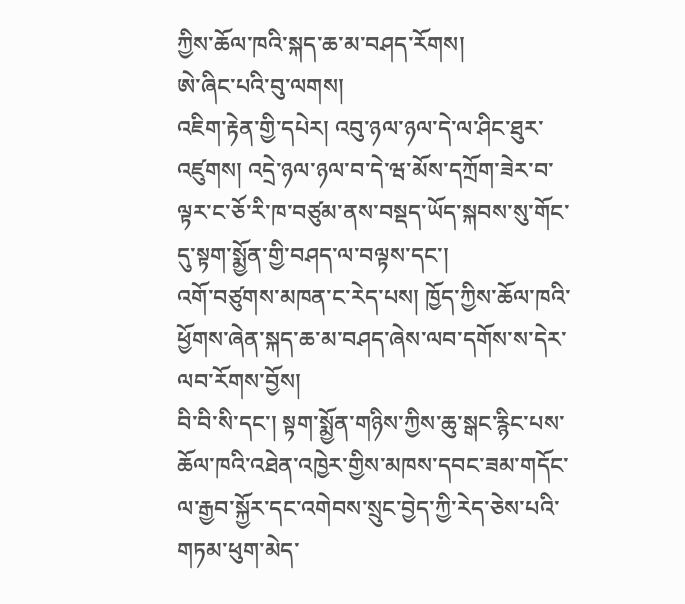ཀྱིས་ཆོལ་ཁའི་སྐད་ཆ་མ་བཤད་རོགས།
ཨེ་ཞིང་པའི་བུ་ལགས།
འཇིག་རྟེན་གྱི་དཔེར། འབུ་ཉལ་ཉལ་དེ་ལ་ཤིང་ཐུར་འཛུགས། འདྲེ་ཉལ་ཉལ་བ་དེ་ཝ་མོས་དཀྲོག་ཟེར་བ་ལྟར་ང་ཅོ་རི་ཁ་བཙུམ་ནས་བསྡད་ཡོད་སྐབས་སུ་གོང་དུ་སྟག་སྨྱོན་གྱི་བཤད་ལ་བལྟས་དང་།
འགོ་བཙུགས་མཁན་ང་རེད་པས། ཁྱོད་ཀྱིས་ཆོལ་ཁའི་ཕྱོགས་ཞེན་སྐད་ཆ་མ་བཤད་ཞེས་ལབ་དགོས་ས་དེར་ལབ་རོགས་བྱོས།
བི་བི་སི་དང་། སྟག་སྨྱོན་གཉིས་ཀྱིས་ཆུ་སྒང་རྙིང་པས་ཆོལ་ཁའི་འཐེན་འཁྱེར་གྱིས་མཁས་དབང་ཟམ་གདོང་ལ་རྒྱབ་སྐྱོར་དང་འགེབས་སྲུང་བྱེད་ཀྱི་རེད་ཅེས་པའི་གཏམ་ཕུག་མེད་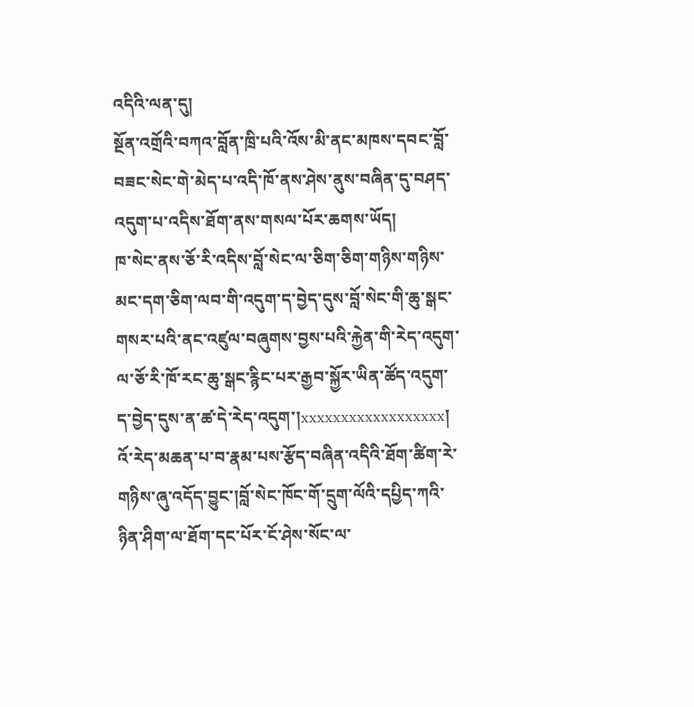འདིའི་ལན་དུ།
སྔོན་འགྲོའི་བཀའ་བློན་ཁྲི་པའི་འོས་མི་ནང་མཁས་དབང་བློ་བཟང་སེང་གེ་མེད་པ་འདི་ཁོ་ནས་ཤེས་ནུས་བཞིན་དུ་བཤད་འདུག་པ་འདིས་ཐོག་ནས་གསལ་པོར་ཆགས་ཡོད།
ཁ་སེང་ནས་ཅོ་རི་འདིས་བློ་སེང་ལ་ཅིག་ཅིག་གཉིས་གཉིས་མང་དག་ཅིག་ལབ་གི་འདུག་ད་བྱེད་དུས་བློ་སེང་གི་ཆུ་སྒང་གསར་པའི་ནང་འཛུལ་བཞུགས་བྱས་པའི་རྐྱེན་གི་རེད་འདུག་ལ་ཅོ་རི་ཁོ་རང་ཆུ་སྒང་རྙིང་པར་རྒྱབ་སྐྱོར་ཡིན་ཚོད་འདུག་ད་བྱེད་དུས་ན་ཚ་དེ་རེད་འདུག་།xxxxxxxxxxxxxxxxxx།
འོ་རེད་མཆན་པ་བ་རྣམ་པས་རྩོད་བཞིན་འདིའི་ཐོག་ཚིག་རེ་གཉིས་ཞུ་འདོད་བྱུང་།བློ་སེང་ཁོང་གོ་དྲུག་ལོའི་དཔྱིད་ཀའི་ཉིན་ཤིག་ལ་ཐོག་དང་པོར་ངོ་ཤེས་སོང་ལ་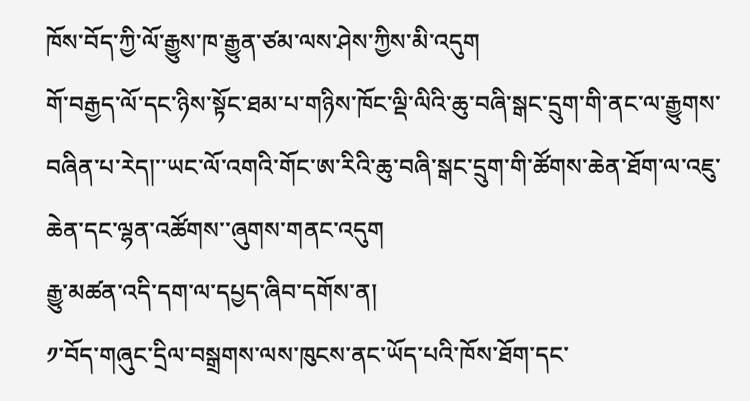ཁོས་བོད་ཀྱི་ལོ་རྒྱུས་ཁ་རྒྱུན་ཙམ་ལས་ཤེས་ཀྱིས་མི་འདུག
གོ་བརྒྱད་ལོ་དང་ཉིས་སྟོང་ཐམ་པ་གཉིས་ཁོང་ལྡི་ལིའི་ཆུ་བཞི་སྒང་དྲུག་གི་ནང་ལ་རྒྱུགས་བཞིན་པ་རེད།་་ཡང་ལོ་འགའི་གོང་ཨ་རིའི་ཆུ་བཞི་སྒང་དྲུག་གི་ཚོགས་ཆེན་ཐོག་ལ་འཇུ་ཆེན་དང་ལྷན་འཚོགས་་ཞུགས་གནང་འདུག
རྒྱུ་མཚན་འདི་དག་ལ་དཔྱད་ཞིབ་དགོས་ན།
༡་བོད་གཞུང་དྲིལ་བསྒྲགས་ལས་ཁུངས་ནང་ཡོད་པའི་ཁོས་ཐོག་དང་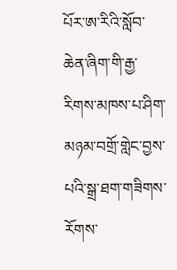པོར་ཨ་རིའི་སློབ་ཆེན་ཞིག་གི་རྒྱ་རིགས་མཁས་པ་ཤིག་མཉམ་བགྲོ་གླེང་བྱས་པའི་སྒྲ་ཐག་གཟིགས་རོགས་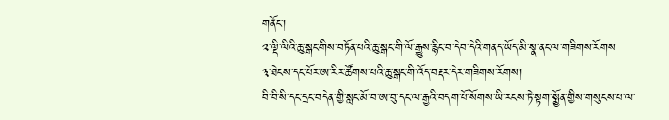གནོང་།
༢་ལྡི་ལིའི་ཆུ་སྒང་གིས་བཏོན་པའི་ཆུ་སྒང་གི་ལོ་རྒྱུས་རྙིང་བ་དེབ་དེའི་གནད་ཡོད་མི་སྣ་ནང་ལ་གཟིགས་རོགས
༣་ཐེངས་དང་པོར་ཨ་རིར་ཚོགས་པའི་ཆུ་སྒང་གི་འོད་བརྡར་དེར་གཟིགས་རོགས།
བི་བི་སི་དང་དྲང་བདེན་གྱི་སླང་མོ་བ་ཨ་བུ་དང་ལ་རྒྱའི་བདག་པོ་སོགས་ཡི་རངས་ཏེ་སྟག་སྨྱོན་གྱིས་གསུངས་པ་ལ་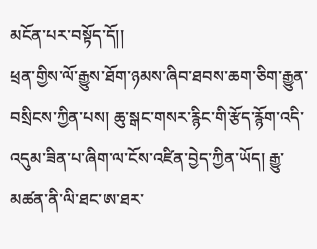མངོན་པར་བསྟོད་དོ།།
ཕྲན་གྱིས་ལོ་རྒྱུས་ཐོག་ཉམས་ཞིབ་ཐབས་ཆག་ཅིག་རྒྱུན་བསྲིངས་ཀྱིན་པས། ཆུ་སྒང་གསར་རྙིང་གི་རྩོད་རྙོག་འདི་འདུམ་ཟིན་པ་ཞིག་ལ་ངོས་འཛིན་བྱེད་ཀྱིན་ཡོད། རྒྱུ་མཚན་ནི་ལི་ཐང་ཨ་ཐར་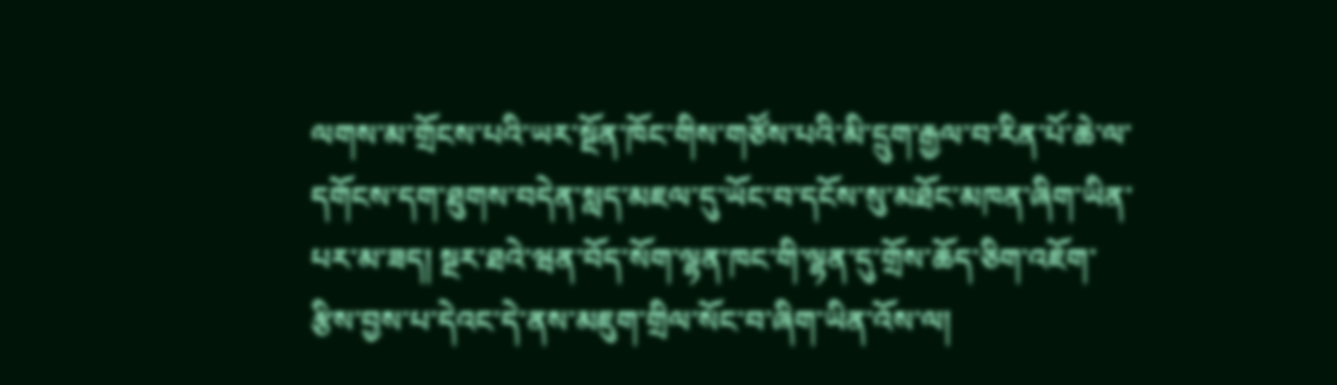ལགས་མ་གྲོངས་པའི་ཡར་སྔོན་ཁོང་གིས་གཙོས་པའི་མི་དྲུག་རྒྱལ་བ་རིན་པོ་ཆེ་ལ་དགོངས་དག་ཐུགས་བདེན་སླད་མཇལ་དུ་ཡོང་བ་དངོས་སུ་མཐོང་མཁན་ཞིག་ཡིན་པར་མ་ཟད། སྔར་ཐའེ་ཝན་བོད་སོག་ལྷན་ཁང་གི་ལྷན་དུ་གྲོས་ཆོད་ཅིག་འཇོག་རྩིས་བྱས་པ་དེའང་དེ་ནས་མཇུག་གྲིལ་སོང་བ་ཞིག་ཡིན་འོས་ལ།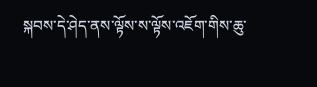སྐབས་དེ་ཤེད་ནས་ལྟོས་ས་ལྟོས་འཇོག་གིས་ཆུ་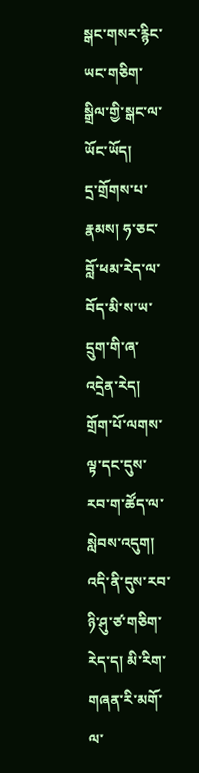སྒང་གསར་རྙིང་ཡང་གཅིག་སྒྲིལ་གྱི་སྒང་ལ་ཡོང་ཡོད།
དྲ་གྲོགས་པ་རྣམས། ཧ་ཅང་བློ་ཕམ་རེད་ལ་བོད་མི་ས་ཡ་དྲུག་གི་ཞ་འདྲེན་རེད། གྲོག་པོ་ལགས་ལྟ་དང་དུས་རབ་ག་ཚོད་ལ་སླེབས་འདུག། འདི་ནི་དུས་རབ་ཉི་ཤུ་ཙ་གཅིག་རེད་ད། མི་རིག་གཞན་རི་མགོ་ལ་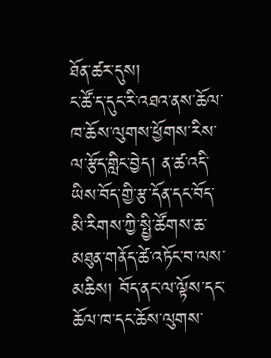ཐོན་ཚར་དུས།
ང་ཚོ་ད་དུང་རི་འཐའ་ནས་ཆོལ་ཁ་ཆོས་ལུགས་ཕྱོགས་རིས་ལ་རྩོད་གླིང་བྱེད། ན་ཚ་འདི་ཡིས་བོད་གྱི་རྩ་དོན་དང་བོད་མི་རིགས་ཀྱི་སྤྱི་ཚོགས་ཆ་མཐུན་གནོད་ཚེ་འཏོང་བ་ལས་མཆིས། བོད་ནང་ལ་ལྟོས་དང་ཆོལ་ཁ་དང་ཆོས་ལུགས་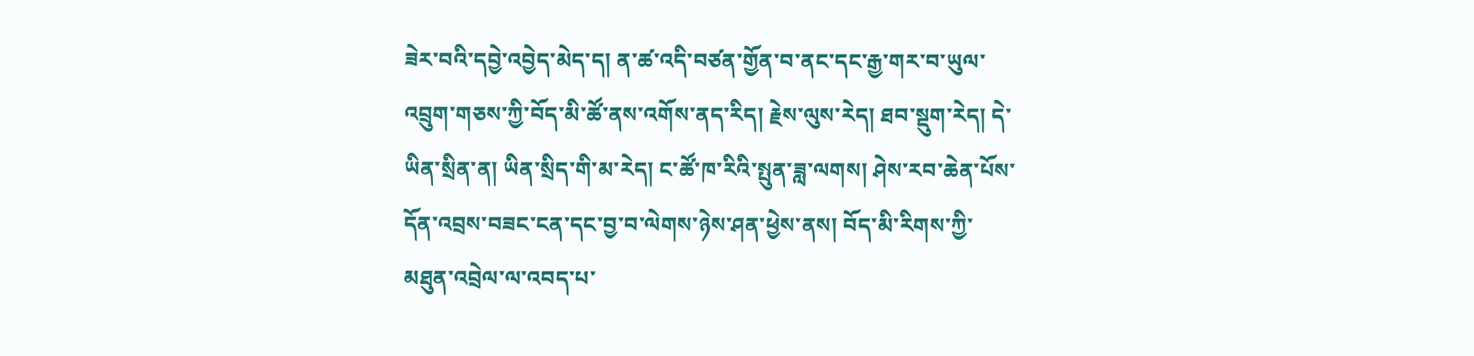ཟེར་བའི་དབྱེ་འབྱེད་མེད་ད། ན་ཚ་འདི་བཙན་གྱོན་བ་ནང་དང་རྒྱ་གར་བ་ཡུལ་འབྲུག་གཅས་ཀྱི་བོད་མི་ཚོ་ནས་འགོས་ནད་རིད། རྗེས་ལུས་རེད། ཐབ་སྡུག་རེད། དེ་ཡིན་སྲིན་ན། ཡིན་སྲིད་གི་མ་རེད། ང་ཚོ་ཁ་རིའི་སྤུན་ཟླ་ལགས། ཤེས་རབ་ཆེན་པོས་དོན་འབྲས་བཟང་ངན་དང་བྱ་བ་ལེགས་ཉེས་ཤན་ཕྱེས་ནས། བོད་མི་རིགས་ཀྱི་མཐུན་འབྲེལ་ལ་འབད་པ་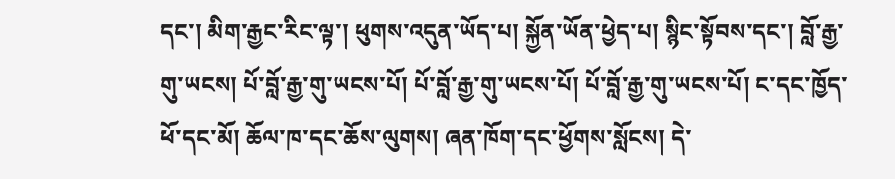དང་། མིག་རྒྱང་རིང་ལྟ་། ཕུགས་འདུན་ཡོད་པ། སྐྱོན་ཡོན་ཕྱེད་པ། སྙིང་སྟོབས་དང་། བློ་རྒྱ་གུ་ཡངས། པོ་བློ་རྒྱ་གུ་ཡངས་པོ། པོ་བློ་རྒྱ་གུ་ཡངས་པོ། པོ་བློ་རྒྱ་གུ་ཡངས་པོ། ང་དང་ཁྱོད་ཕོ་དང་མོ། ཆོལ་ཁ་དང་ཆོས་ལུགས། ཞན་ཁོག་དང་ཕྱོགས་སློངས། དེ་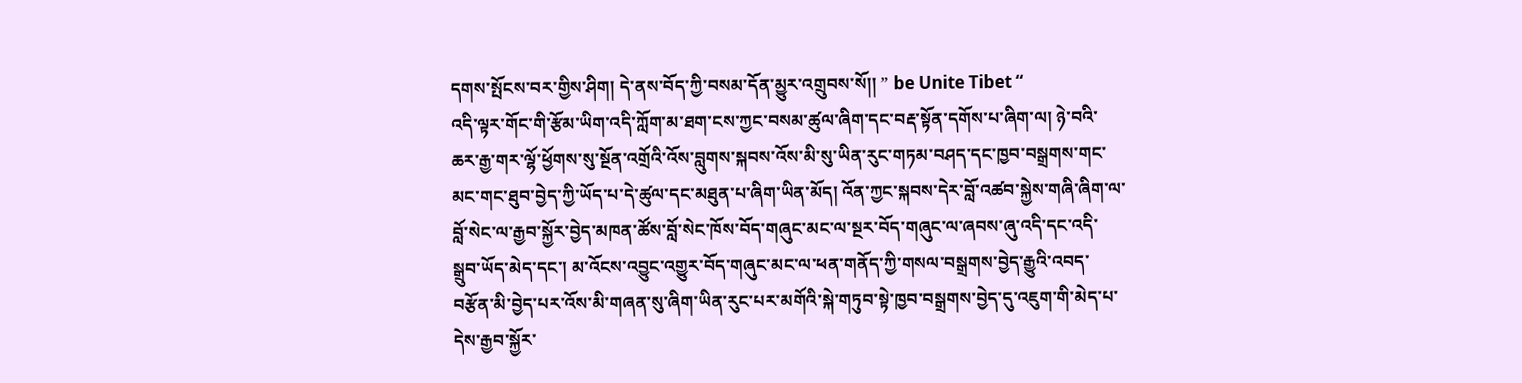དགས་སྤོངས་བར་གྱིས་ཤིག། དེ་ནས་བོད་ཀྱི་བསམ་དོན་མྱུར་འགྲུབས་སོ།། ” be Unite Tibet “
འདི་ལྟར་གོང་གི་རྩོམ་ཡིག་འདི་ཀློག་མ་ཐག་ངས་ཀྱང་བསམ་ཚུལ་ཞིག་དང་བརྡ་སྟོན་དགོས་པ་ཞིག་ལ། ཉེ་བའི་ཆར་རྒྱ་གར་ལྷོ་ཕྱོགས་སུ་སྔོན་འགྲོའི་འོས་བླུགས་སྐབས་འོས་མི་སུ་ཡིན་རུང་གཏམ་བཤད་དང་ཁྱབ་བསྒྲགས་གང་མང་གང་ཐུབ་བྱེད་ཀྱི་ཡོད་པ་དེ་ཚུལ་དང་མཐུན་པ་ཞིག་ཡིན་མོད། འོན་ཀྱང་སྐབས་དེར་བློ་འཚབ་སྐྱེས་གཞི་ཞིག་ལ་བློ་སེང་ལ་རྒྱབ་སྐྱོར་བྱེད་མཁན་ཚོས་བློ་སེང་ཁོས་བོད་གཞུང་མང་ལ་སྔར་བོད་གཞུང་ལ་ཞབས་ཞུ་འདི་དང་འདི་སྒྲུབ་ཡོད་མེད་དང་། མ་འོངས་འབྱུང་འགྱུར་བོད་གཞུང་མང་ལ་ཕན་གནོད་ཀྱི་གསལ་བསྒྲགས་བྱེད་རྒྱུའི་འབད་བརྩོན་མི་བྱེད་པར་འོས་མི་གཞན་སུ་ཞིག་ཡིན་རུང་པར་མགོའི་སྐེ་གཏུབ་སྟེ་ཁྱབ་བསྒྲགས་བྱེད་དུ་འཇུག་གི་མེད་པ་དེས་རྒྱབ་སྐྱོར་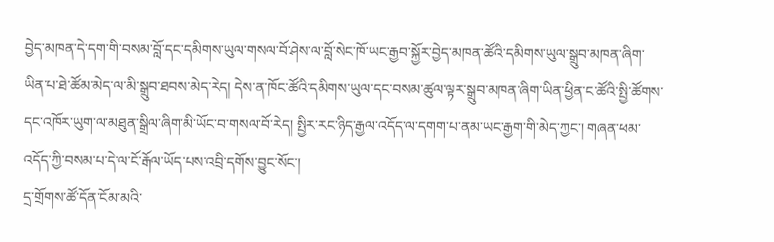བྱེད་མཁན་དེ་དག་གི་བསམ་བློ་དང་དམིགས་ཡུལ་གསལ་བོ་ཤེས་ལ་བློ་སེང་ཁོ་ཡང་རྒྱབ་སྐྱོར་བྱེད་མཁན་ཚོའི་དམིགས་ཡུལ་སྒྲུབ་མཁན་ཞིག་ཡིན་པ་ཐེ་ཚོམ་མེད་ལ་མི་སྒྲུབ་ཐབས་མེད་རེད། དེས་ན་ཁོང་ཚོའི་དམིགས་ཡུལ་དང་བསམ་ཚུལ་ལྟར་སྒྲུབ་མཁན་ཞིག་ཡིན་ཕྱིན་ང་ཚོའི་སྤྱི་ཚོགས་དང་འཁོར་ཡུག་ལ་མཐུན་སྒྲིལ་ཞིག་མི་ཡོང་བ་གསལ་བོ་རེད། སྤྱིར་རང་ཉིད་རྒྱལ་འདོད་ལ་དགག་པ་ནམ་ཡང་རྒྱག་གི་མེད་ཀྱང་། གཞན་ཕམ་འདོད་ཀྱི་བསམ་པ་དེ་ལ་ངོ་རྒོལ་ཡོད་པས་འབྲི་དགོས་བྱུང་སོང་།
དྲ་གྲོགས་ཚོ་དོན་ངོམ་མའི་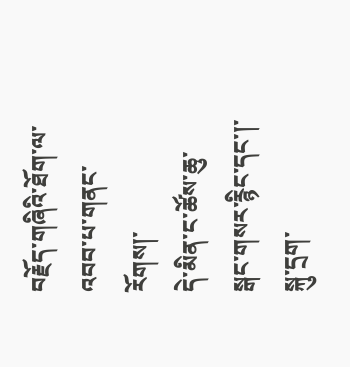བརྗོད་གཞིའི་ཐོག་ལ་འབབ་པ་གནང་རོགས།་
དེ་མིན་ང་ཚོས་ཆུ་སྒང་གསར་རྙིང་དང་།་སྐུ་དྲག་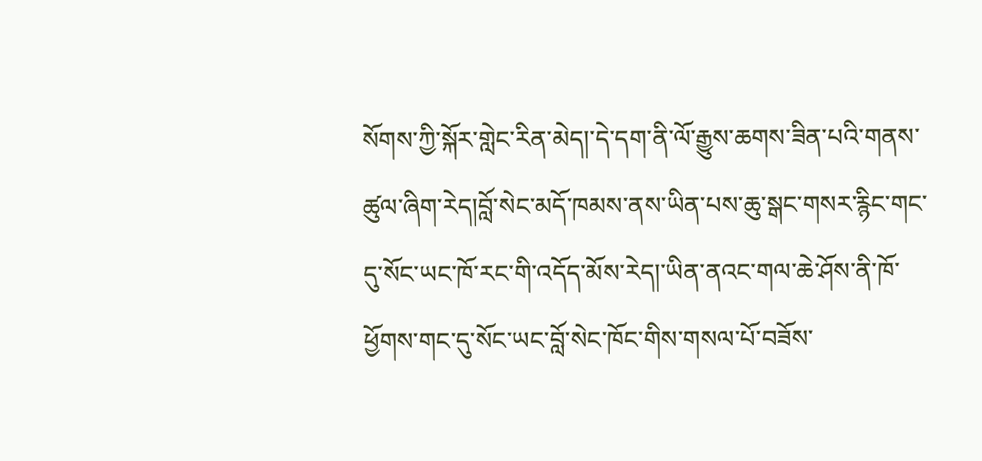སོགས་ཀྱི་སྐོར་གླེང་རིན་མེད།་དེ་དག་ནི་ལོ་རྒྱུས་ཆགས་ཟིན་པའི་གནས་ཚུལ་ཞིག་རེད།བློ་སེང་མདོ་ཁམས་ནས་ཡིན་པས་ཆུ་སྒང་གསར་རྙིང་གང་དུ་སོང་ཡང་ཁོ་རང་གི་འདོད་མོས་རེད།་ཡིན་ནའང་གལ་ཆེ་ཤོས་ནི་ཁོ་ཕྱོགས་གང་དུ་སོང་ཡང་བློ་སེང་ཁོང་གིས་གསལ་པོ་བཟོས་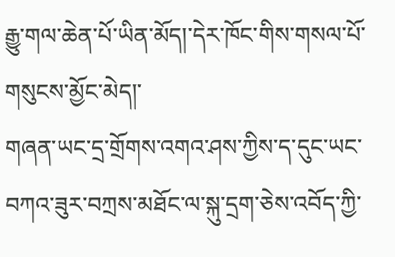རྒྱུ་གལ་ཆེན་པོ་ཡིན་མོད།་དེར་ཁོང་གིས་གསལ་པོ་གསུངས་མྱོང་མེད།་
གཞན་ཡང་དྲ་གྲོགས་འགའ་ཤས་ཀྱིས་ད་དུང་ཡང་བཀའ་ཟུར་བཀྲས་མཐོང་ལ་སྐུ་དྲག་ཅེས་འབོད་ཀྱི་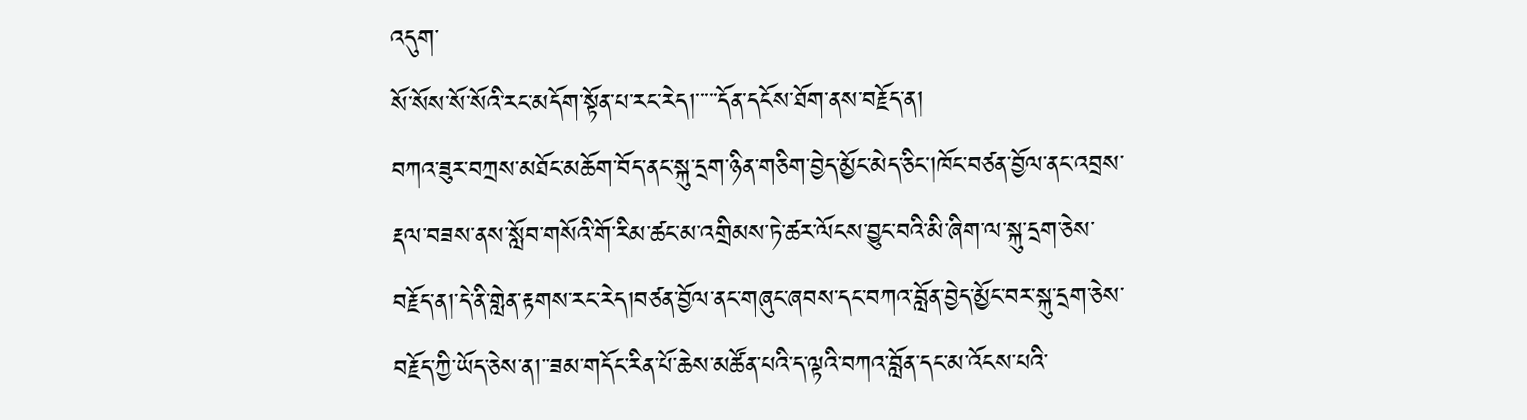འདུག་
སོ་སོས་སོ་སོའི་རང་མདོག་སྟོན་པ་རང་རེད།་་་་་དོན་དངོས་ཐོག་ནས་བརྗོད་ན།
བཀའ་ཟུར་བཀྲས་མཐོང་མཆོག་བོད་ནང་སྐུ་དྲག་ཉིན་གཅིག་བྱེད་མྱོང་མེད་ཅིང།ཁོང་བཙན་བྱོལ་ནང་འབྲས་རྡལ་བཟས་ནས་སློབ་གསོའི་གོ་རིམ་ཚང་མ་འགྲིམས་ཏེ་ཚར་ལོངས་བྱུང་བའི་མི་ཞིག་ལ་སྐུ་དྲག་ཅེས་བརྗོད་ན།་དེ་ནི་གླེན་རྟགས་རང་རེད།བཙན་བྱོལ་ནང་གཞུང་ཞབས་དང་བཀའ་བློན་བྱེད་མྱོང་བར་སྐུ་དྲག་ཅེས་བརྗོད་ཀྱི་ཡོད་ཅེས་ན།་་ཟམ་གདོང་རིན་པོ་ཆེས་མཚོན་པའི་ད་ལྟའི་བཀའ་བློན་དང་མ་འོངས་པའི་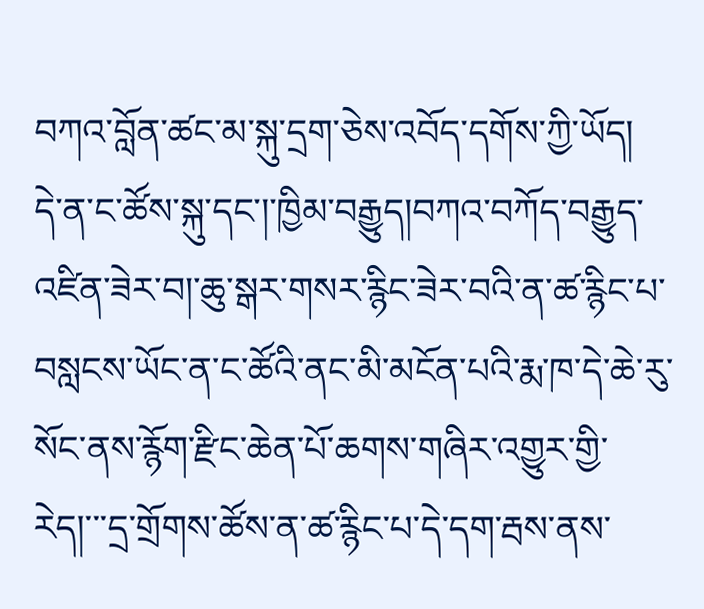བཀའ་བློན་ཚང་མ་སྐུ་དྲག་ཅེས་འབོད་དགོས་ཀྱི་ཡོད།
དེ་ན་ང་ཚོས་སྐུ་དང་།་ཁྱིམ་བརྒྱུད།བཀའ་བཀོད་བརྒྱུད་འཛིན་ཟེར་བ།་ཆུ་སྒར་གསར་རྙིང་ཟེར་བའི་ན་ཚ་རྙིང་པ་བསླངས་ཡོང་ན་ང་ཚོའི་ནང་མི་མངོན་པའི་རྨ་ཁ་དེ་ཆེ་རུ་སོང་ནས་རྙོག་རྫིང་ཆེན་པོ་ཆགས་གཞིར་འགྱུར་གྱི་རེད།་་་དྲ་གྲོགས་ཚོས་ན་ཚ་རྙིང་པ་དེ་དག་རྦས་ནས་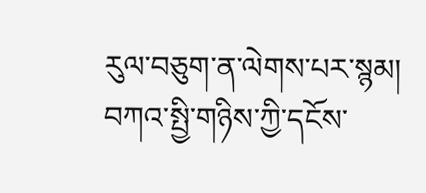རུལ་བཅུག་ན་ལེགས་པར་སྙམ།
བཀའ་སྤྱི་གཉིས་ཀྱི་དངོས་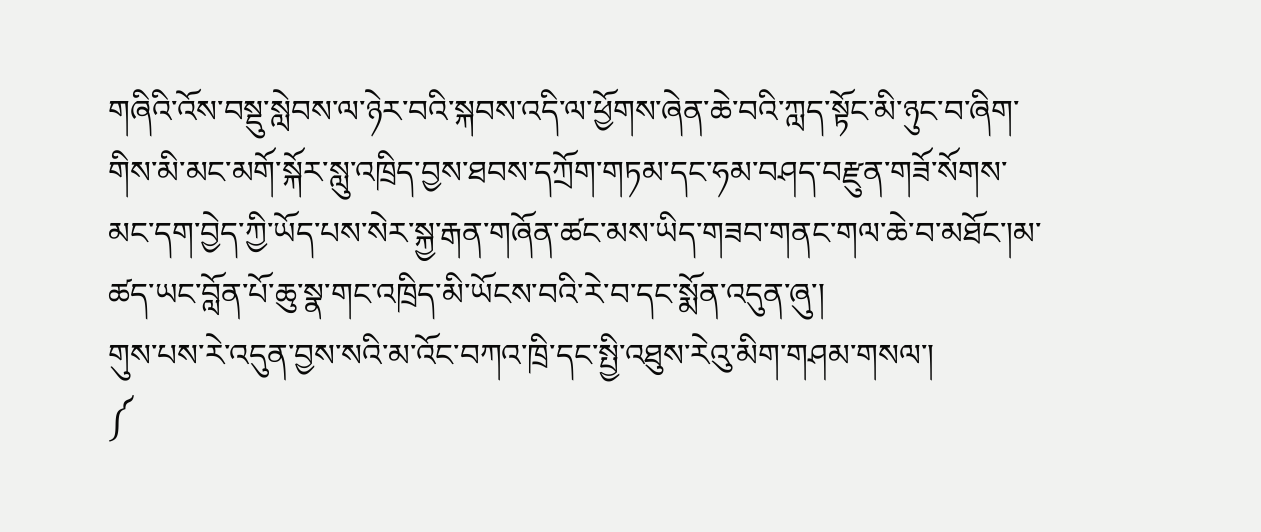གཞིའི་འོས་བསྡུ་སླེབས་ལ་ཉེར་བའི་སྐབས་འདི་ལ་ཕྱོགས་ཞེན་ཆེ་བའི་ཀླད་སྟོང་མི་ཉུང་བ་ཞིག་གིས་མི་མང་མགོ་སྐོར་སླུ་འཁྲིད་བྱས་ཐབས་དཀྲོག་གཏམ་དང་ཧམ་བཤད་བརྫུན་གཟོ་སོགས་མང་དག་བྱེད་ཀྱི་ཡོད་པས་སེར་སྐྱ་རྒན་གཞོན་ཚང་མས་ཡིད་གཟབ་གནང་གལ་ཆེ་བ་མཐོང་།མ་ཚད་ཡང་བློན་པོ་ཆུ་སྣ་གང་འཁྲིད་མི་ཡོངས་བའི་རེ་བ་དང་སྨོན་འདུན་ཞུ་།
གུས་པས་རེ་འདུན་བྱས་སའི་མ་འོང་བཀའ་ཁྲི་དང་སྤྱི་འཐུས་རེའུ་མིག་གཤམ་གསལ་།
༼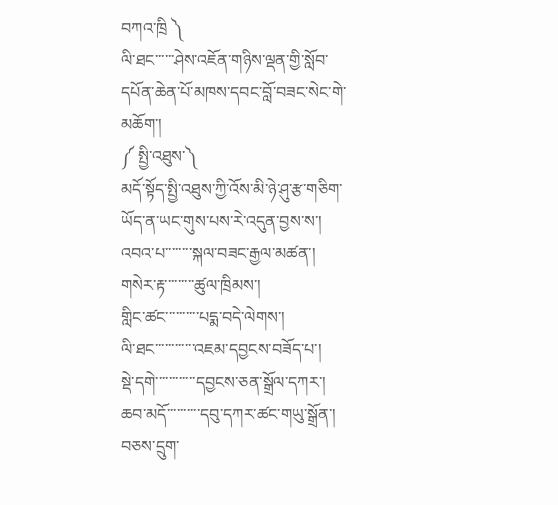བཀའ་ཁྲི ༽
ལི་ཐང་་་་་་ཤེས་འཇོན་གཉིས་ལྡན་གྱི་སློབ་དཔོན་ཆེན་པོ་མཁས་དབང་བློ་བཟང་སེང་གེ་མཆོག་།
༼ སྤྱི་འཐུས་༽
མདོ་སྟོད་སྤྱི་འཐུས་ཀྱི་འོས་མི་ཉེ་ཤུ་རྩ་གཅིག་ཡོད་ན་ཡང་གུས་པས་རེ་འདུན་བྱས་ས་།
འབའ་པ་་་་་་་་སྐལ་བཟང་རྒྱལ་མཚན་།
གསེར་རྟ་་་་་་་་་ཚུལ་ཁྲིམས་།
གླིང་ཚང་་་་་་་་་་པདྨ་བདེ་ལེགས་།
ལི་ཐང་་་་་་་་་་་་འཇམ་དབྱངས་བཟོད་པ་།
སྡེ་དགེ་་་་་་་་་་་་དབྱངས་ཅན་སྒྲོལ་དཀར་།
ཆབ་མདོ་་་་་་་་་་དབུ་དཀར་ཚང་གཡུ་སྒྲོན་།
བཅས་དྲུག་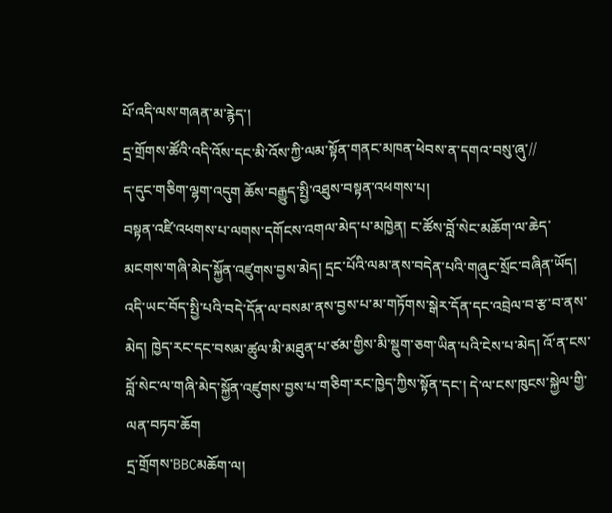པོ་འདི་ལས་གཞན་མ་རྙེད་།
དྲ་གྲོགས་ཚོའི་འདི་འོས་དང་མི་འོས་ཀྱི་ལམ་སྟོན་གནང་མཁན་ཕེབས་ན་དགའ་བསུ་ཞུ་//
ད་དུང་གཅིག་ལྷག་འདུག ཆོས་བརྒྱུད་སྤྱི་འཐུས་བསྟན་འཕགས་པ།
བསྟན་འཛི་འཕགས་པ་ལགས་དགོངས་འགལ་མེད་པ་མཁྱེན། ང་ཚོས་བློ་སེང་མཆོག་ལ་ཆེད་མངགས་གཞི་མེད་སྐྱོན་འཛུགས་བྱས་མེད། དྲང་པོའི་ལམ་ནས་བདེན་པའི་གཞུང་སྲོང་བཞིན་ཡོད། འདི་ཡང་བོད་སྤྱི་པའི་བདེ་དོན་ལ་བསམ་ནས་བྱས་པ་མ་གཏོགས་སྒེར་དོན་དང་འབྲེལ་བ་རྩ་བ་ནས་མེད། ཁྱེད་རང་དང་བསམ་ཚུལ་མི་མཐུན་པ་ཙམ་གྱིས་མི་སྡུག་ཅག་ཡིན་པའི་ངེས་པ་མེད། འོ་ན་ངས་བློ་སེང་ལ་གཞི་མེད་སྐྱོན་འཛུགས་བྱས་པ་གཅིག་རང་ཁྱེད་ཀྱིས་སྟོན་དང་། དེ་ལ་ངས་ཁུངས་སྐྱེལ་གྱི་ལན་བཏབ་ཆོག
དྲ་གྲོགས་BBCམཆོག་ལ།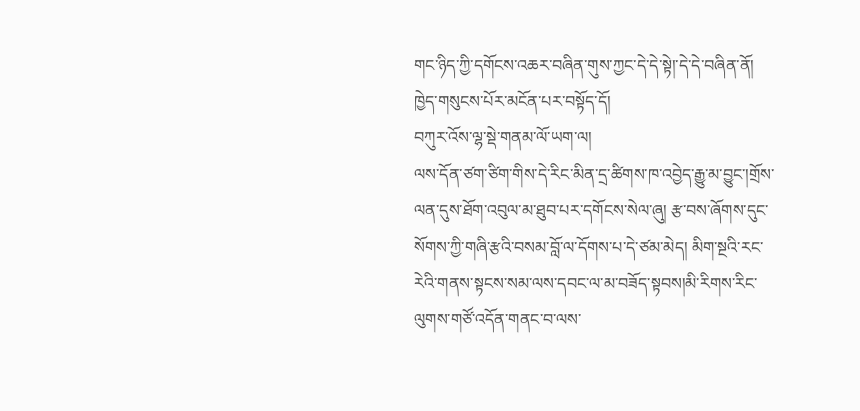གང་ཉིད་ཀྱི་དགོངས་འཆར་བཞིན་གུས་ཀྱང་དེ་དེ་སྟེ།་དེ་དེ་བཞིན་ནོ།
ཁྱེད་གསུངས་པོར་མངོན་པར་བསྟོད་དོ།
བཀུར་འོས་ལྷ་སྡེ་གནམ་ལོ་ཡག་ལ།
ལས་དོན་ཙག་ཙིག་གིས་དེ་རིང་མིན་དྲ་ཚིགས་ཁ་འབྱེད་རྒྱུ་མ་བྱུང་།གྲོས་ལན་དུས་ཐོག་འབུལ་མ་ཐུབ་པར་དགོངས་སེལ་ཞུ། རྩ་བས་ཞོགས་དུང་སོགས་ཀྱི་གཞི་རྩའི་བསམ་བློ་ལ་དོགས་པ་དེ་ཙམ་མེད། མིག་སྔའི་རང་རེའི་གནས་སྟངས་སམ་ལས་དབང་ལ་མ་བཟོད་སྟབས།མི་རིགས་རིང་ལུགས་གཙོ་འདོན་གནང་བ་ལས་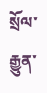སྲོལ་རྒྱུན་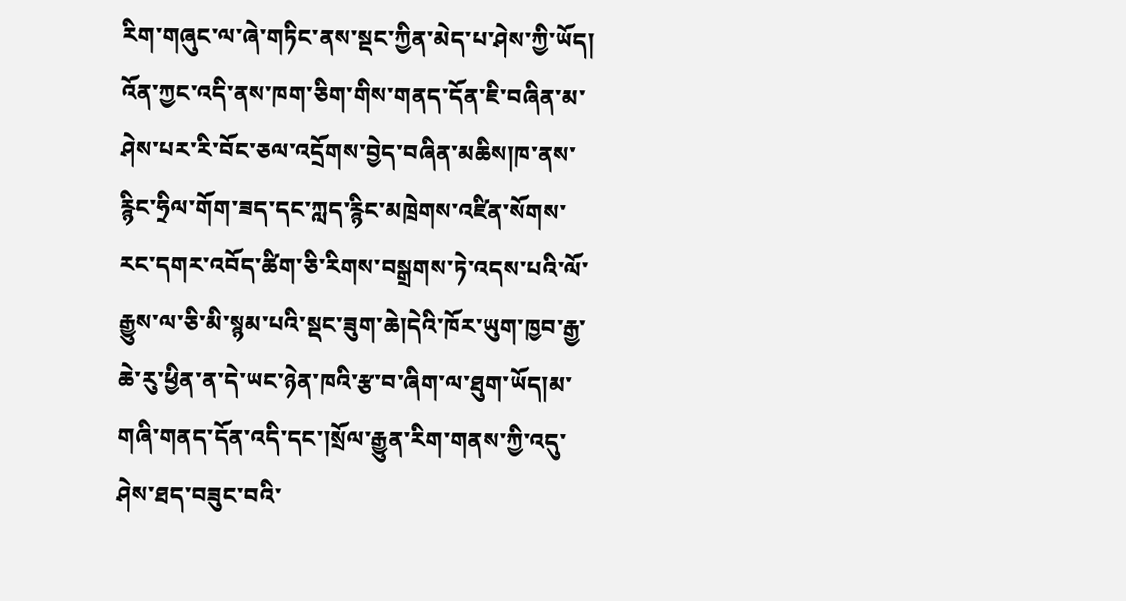རིག་གཞུང་ལ་ཞེ་གཏིང་ནས་སྡང་ཀྱིན་མེད་པ་ཤེས་ཀྱི་ཡོད། འོན་ཀྱང་འདི་ནས་ཁག་ཅིག་གིས་གནད་དོན་ཇི་བཞིན་མ་ཤེས་པར་རི་བོང་ཅལ་འདྲོགས་བྱེད་བཞིན་མཆིས།ཁ་ནས་རྙིང་ཧྲིལ་གོག་ཟད་དང་ཀླད་རྙིང་མཁྲེགས་འཛིན་སོགས་རང་དགར་འབོད་ཚིག་ཅི་རིགས་བསྒྲགས་ཏེ་འདས་པའི་ལོ་རྒྱུས་ལ་ཅི་མི་སྙམ་པའི་སྡང་ཟུག་ཆེ།དེའི་ཁོར་ཡུག་ཁྱབ་རྒྱ་ཆེ་རུ་ཕྱིན་ན་དེ་ཡང་ཉེན་ཁའི་རྩ་བ་ཞིག་ལ་ཐུག་ཡོད།མ་གཞི་གནད་དོན་འདི་དང་།སྲོལ་རྒྱུན་རིག་གནས་ཀྱི་འདུ་ཤེས་ཐད་བཟུང་བའི་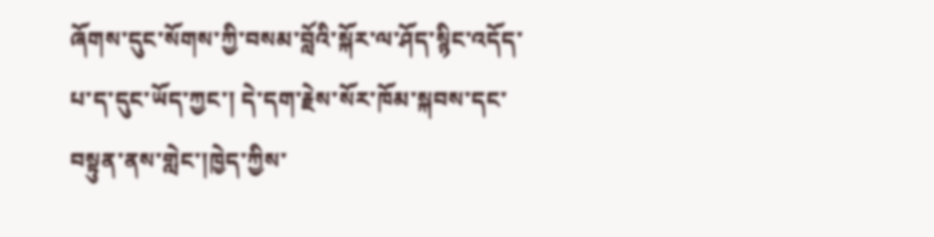ཞོགས་དུང་སོགས་ཀྱི་བསམ་བློའི་སྐོར་ལ་ཤོད་སྙིང་འདོད་པ་ད་དུང་ཡོད་ཀྱང་། དེ་དག་རྗེས་སོར་ཁོམ་སྐབས་དང་བསྟུན་ནས་གླེང་།ཁྱེད་ཀྱིས་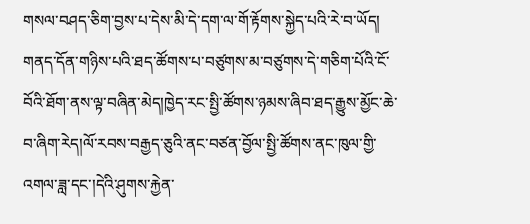གསལ་བཤད་ཅིག་བྱས་པ་དེས་མི་དེ་དག་ལ་གོ་རྟོགས་སྐྱེད་པའི་རེ་བ་ཡོད།
གནད་དོན་གཉིས་པའི་ཐད་ཚོགས་པ་བཙུགས་མ་བཙུགས་དེ་གཅིག་པོའི་ངོ་བོའི་ཐོག་ནས་ལྟ་བཞིན་མེད།ཁྱེད་རང་སྤྱི་ཚོགས་ཉམས་ཞིབ་ཐད་རྒྱུས་མྱོང་ཆེ་བ་ཞིག་རེད།ལོ་རབས་བརྒྱད་ཅུའི་ནང་བཙན་བྱོལ་སྤྱི་ཚོགས་ནང་ཁུལ་གྱི་འགལ་ཟླ་དང་།དེའི་ཤུགས་རྐྱེན་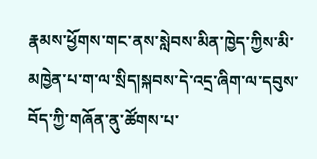རྣམས་ཕྱོགས་གང་ནས་སླེབས་མིན་ཁྱེད་ཀྱིས་མི་མཁྱེན་པ་ག་ལ་སྲིད།སྐབས་དེ་འདྲ་ཞིག་ལ་དབུས་བོད་ཀྱི་གཞོན་ནུ་ཚོགས་པ་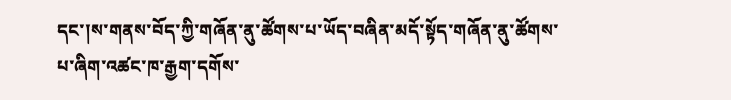དང་།ས་གནས་བོད་ཀྱི་གཞོན་ནུ་ཚོགས་པ་ཡོད་བཞིན་མདོ་སྟོད་གཞོན་ནུ་ཚོགས་པ་ཞིག་འཚང་ཁ་རྒྱག་དགོས་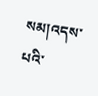སམ།འདས་པའི་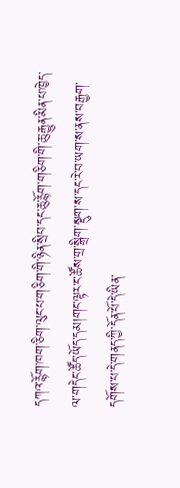དཀའ་རྙོག་ཁག་ཅིག་ལུང་པ་གཅིག་གི་ཉིན་སྲིབ་དང་ཆུ་རྙོག་གཅིག་གི་ཆུ་རྒྱུན་མིན་པ་ཁྱེད་ལ་གདེང་ཚོད་ཡོད་དམ།གང་ལྟར་ང་ཚོས་གྲ་སྒྲིག་སྡུག་ས་དང་རེ་བ་ཡག་ས་ནས་བརྒྱག་དགོས་པ་དེ་གནད་ཀྱི་དོན་པོ་དེ་ཡིན་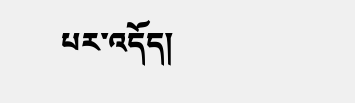པར་འདོད།